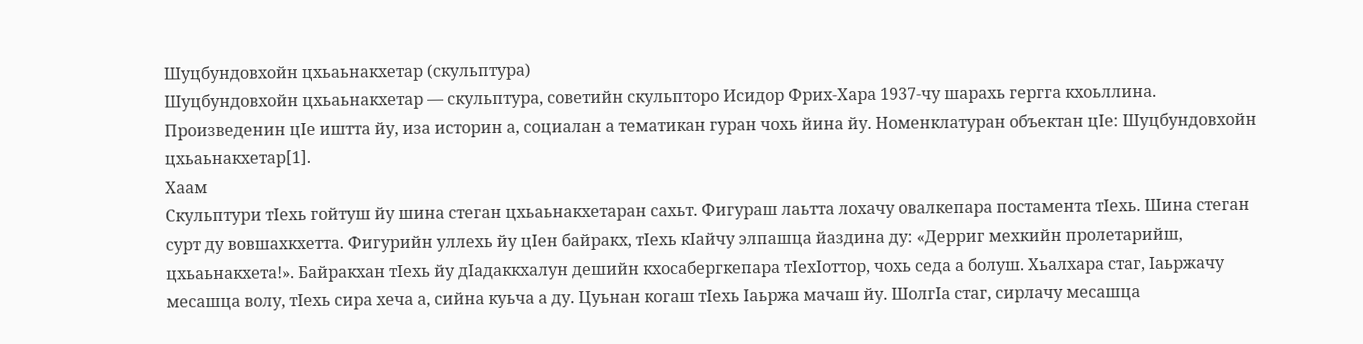Шуцбундовхойн цхьаьнакхетар (скульптура)
Шуцбундовхойн цхьаьнакхетар — скульптура, советийн скульпторо Исидор Фрих-Хара 1937-чу шарахь гергга кхоьллина. Произведенин цӀе иштта йу, иза историн а, социалан а тематикан гуран чохь йина йу. Номенклатуран объектан цӀе: Шуцбундовхойн цхьаьнакхетар[1].
Хаам
Скульптури тӀехь гойтуш йу шина стеган цхьаьнакхетаран сахьт. Фигураш лаьтта лохачу овалкепара постамента тӀехь. Шина стеган сурт ду вовшахкхетта. Фигурийн уллехь йу цӀен байракх, тӀехь кӀайчу элпашца йаздина ду: «Дерриг мехкийн пролетарийш, цхьаьнакхета!». Байракхан тӀехь йу дӀадаккхалун дешийн кхосабергкепара тӀехӀоттор, чохь седа а болуш. Хьалхара стаг, Ӏаьржачу месашца волу, тӀехь сира хеча а, сийна куьча а ду. Цуьнан когаш тӀехь Ӏаьржа мачаш йу. ШолгӀа стаг, сирлачу месашца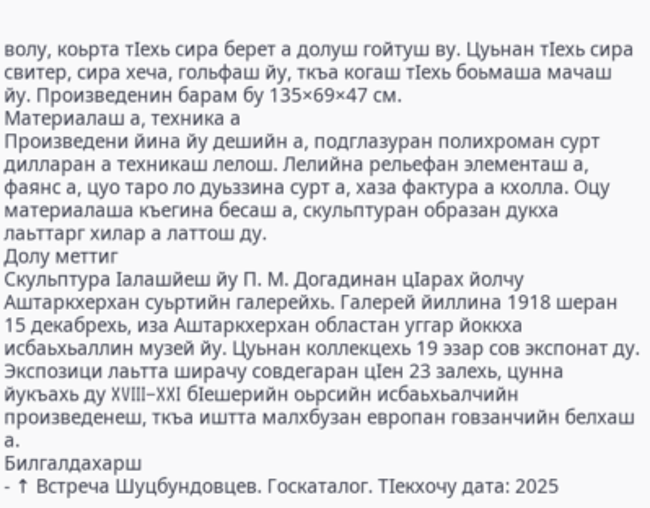волу, коьрта тӀехь сира берет а долуш гойтуш ву. Цуьнан тӀехь сира свитер, сира хеча, гольфаш йу, ткъа когаш тӀехь боьмаша мачаш йу. Произведенин барам бу 135×69×47 см.
Материалаш а, техника а
Произведени йина йу дешийн а, подглазуран полихроман сурт дилларан а техникаш лелош. Лелийна рельефан элементаш а, фаянс а, цуо таро ло дуьззина сурт а, хаза фактура а кхолла. Оцу материалаша къегина бесаш а, скульптуран образан дукха лаьттарг хилар а латтош ду.
Долу меттиг
Скульптура Ӏалашйеш йу П. М. Догадинан цӀарах йолчу Аштаркхерхан суьртийн галерейхь. Галерей йиллина 1918 шеран 15 декабрехь, иза Аштаркхерхан областан уггар йоккха исбаьхьаллин музей йу. Цуьнан коллекцехь 19 эзар сов экспонат ду. Экспозици лаьтта ширачу совдегаран цӀен 23 залехь, цунна йукъахь ду XVIII–XXI бӀешерийн оьрсийн исбаьхьалчийн произведенеш, ткъа иштта малхбузан европан говзанчийн белхаш а.
Билгалдахарш
- ↑ Встреча Шуцбундовцев. Госкаталог. ТӀекхочу дата: 2025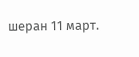шеран 11 март.